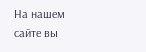На нашем сайте вы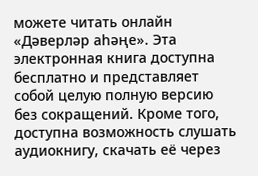можете читать онлайн «Дәверләр аһәңе». Эта электронная книга доступна бесплатно и представляет собой целую полную версию без сокращений. Кроме того, доступна возможность слушать аудиокнигу, скачать её через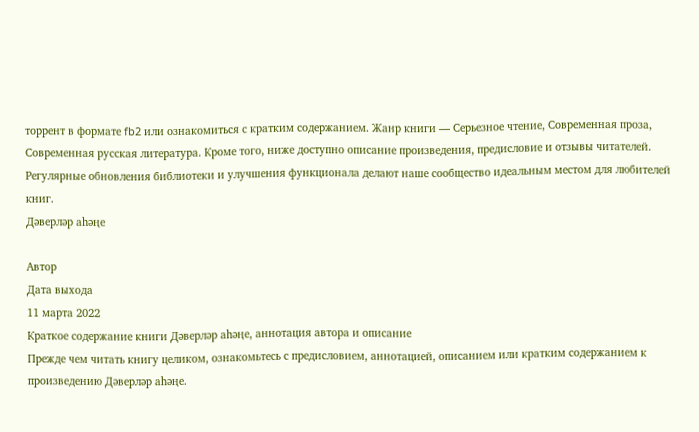торрент в формате fb2 или ознакомиться с кратким содержанием. Жанр книги — Серьезное чтение, Современная проза, Современная русская литература. Кроме того, ниже доступно описание произведения, предисловие и отзывы читателей. Регулярные обновления библиотеки и улучшения функционала делают наше сообщество идеальным местом для любителей книг.
Дәверләр аһәңе

Автор
Дата выхода
11 марта 2022
Краткое содержание книги Дәверләр аһәңе, аннотация автора и описание
Прежде чем читать книгу целиком, ознакомьтесь с предисловием, аннотацией, описанием или кратким содержанием к произведению Дәверләр аһәңе.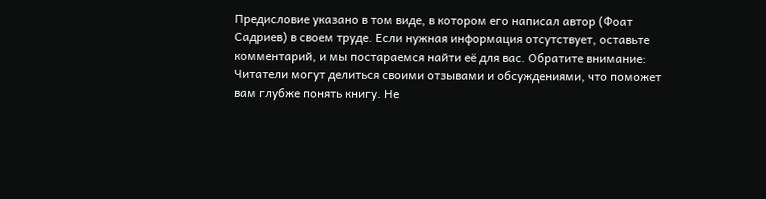Предисловие указано в том виде, в котором его написал автор (Фоат Садриев) в своем труде. Если нужная информация отсутствует, оставьте комментарий, и мы постараемся найти её для вас. Обратите внимание: Читатели могут делиться своими отзывами и обсуждениями, что поможет вам глубже понять книгу. Не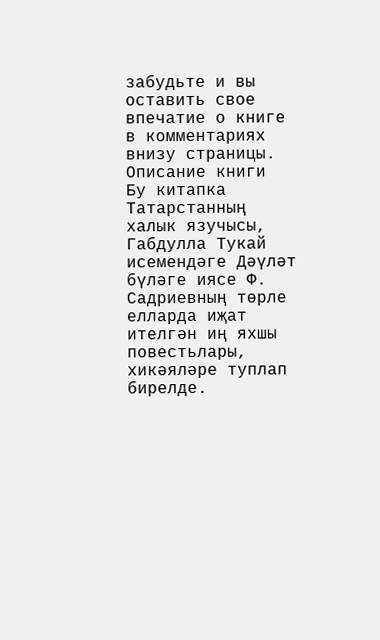забудьте и вы оставить свое впечатие о книге в комментариях внизу страницы.
Описание книги
Бу китапка Татарстанның халык язучысы, Габдулла Тукай исемендәге Дәүләт бүләге иясе Ф. Садриевның төрле елларда иҗат ителгән иң яхшы повестьлары, хикәяләре туплап бирелде.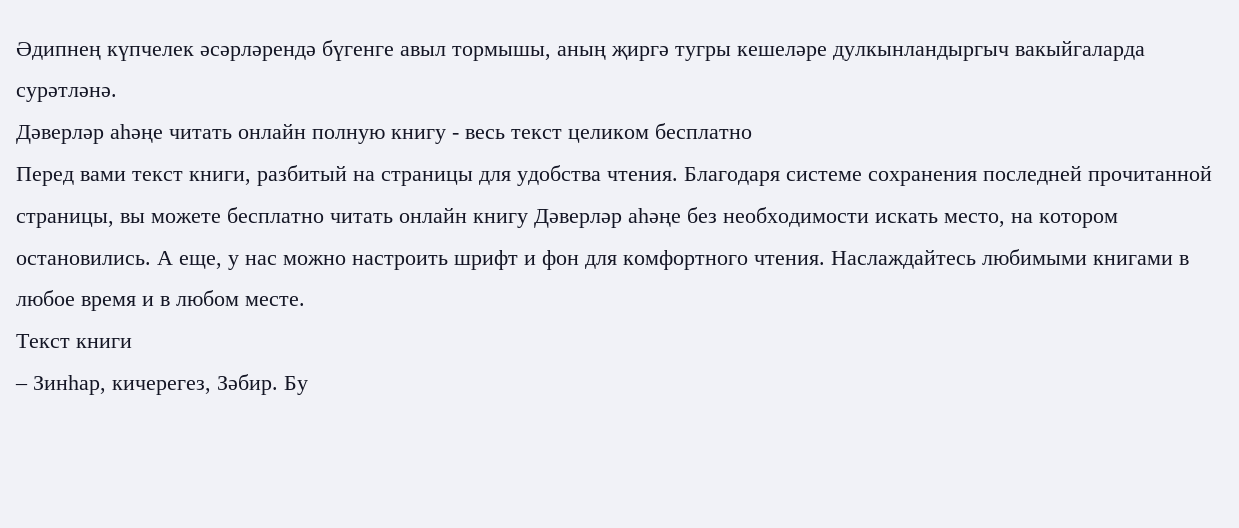Әдипнең күпчелек әсәрләрендә бүгенге авыл тормышы, аның җиргә тугры кешеләре дулкынландыргыч вакыйгаларда сурәтләнә.
Дәверләр аһәңе читать онлайн полную книгу - весь текст целиком бесплатно
Перед вами текст книги, разбитый на страницы для удобства чтения. Благодаря системе сохранения последней прочитанной страницы, вы можете бесплатно читать онлайн книгу Дәверләр аһәңе без необходимости искать место, на котором остановились. А еще, у нас можно настроить шрифт и фон для комфортного чтения. Наслаждайтесь любимыми книгами в любое время и в любом месте.
Текст книги
– Зинһар, кичерегез, Зәбир. Бу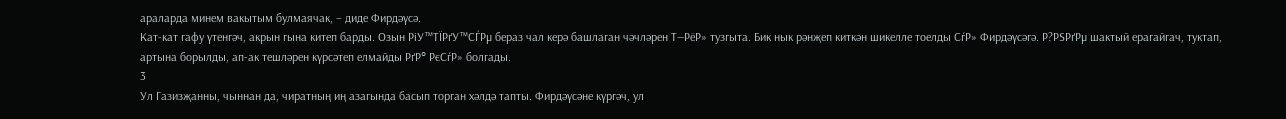араларда минем вакытым булмаячак, – диде Фирдәүсә.
Кат-кат гафу үтенгәч, акрын гына китеп барды. Озын РіУ™ТЇРґУ™СЃРµ бераз чал керә башлаган чәчләрен Т—РёР» тузгыта. Бик нык рәнҗеп киткән шикелле тоелды СѓР» Фирдәүсәгә. Р?РЅРґРµ шактый ерагайгач, туктап, артына борылды, ап-ак тешләрен күрсәтеп елмайды РґР° РєСѓР» болгады.
3
Ул Газизҗанны, чыннан да, чиратның иң азагында басып торган хәлдә тапты. Фирдәүсәне күргәч, ул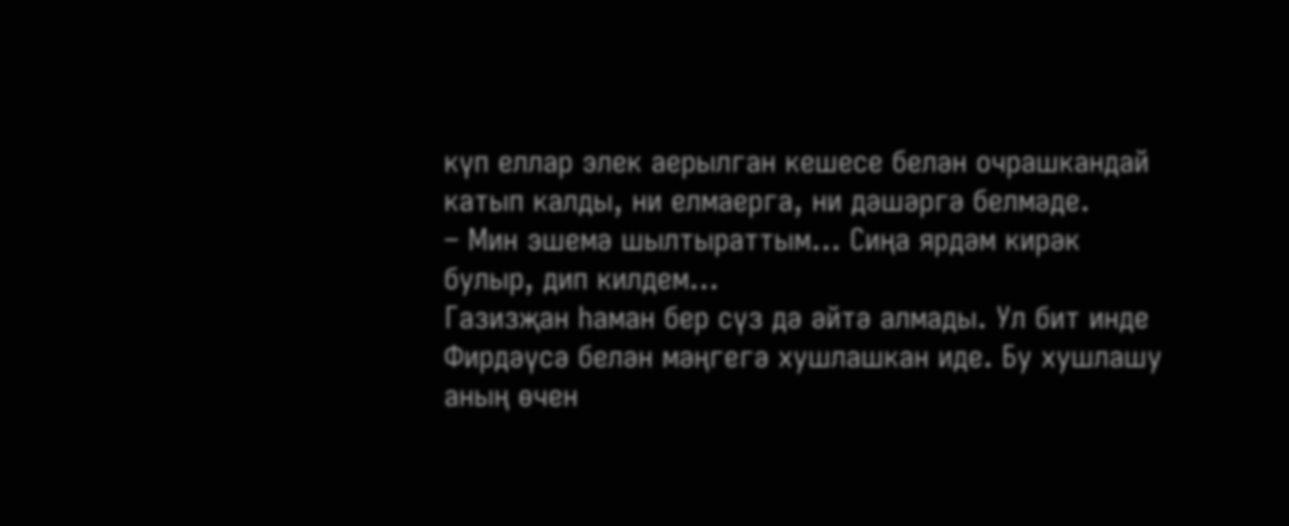күп еллар элек аерылган кешесе белән очрашкандай катып калды, ни елмаерга, ни дәшәргә белмәде.
– Мин эшемә шылтыраттым… Сиңа ярдәм кирәк булыр, дип килдем…
Газизҗан һаман бер сүз дә әйтә алмады. Ул бит инде Фирдәүсә белән мәңгегә хушлашкан иде. Бу хушлашу аның өчен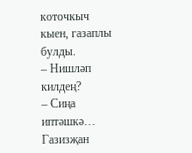коточкыч кыен, газаплы булды.
– Нишләп килдең?
– Сиңа иптәшкә…
Газизҗан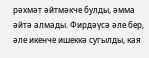рәхмәт әйтмәкче булды, әмма әйтә алмады. Фирдәүсә әле бер, әле икенче ишеккә сугылды, кая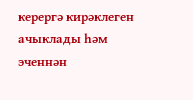керергә кирәклеген ачыклады һәм эченнән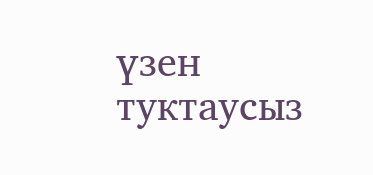үзен туктаусыз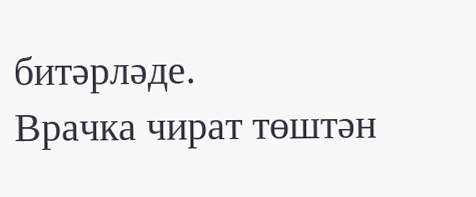битәрләде.
Врачка чират төштән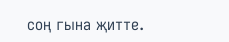соң гына җитте.